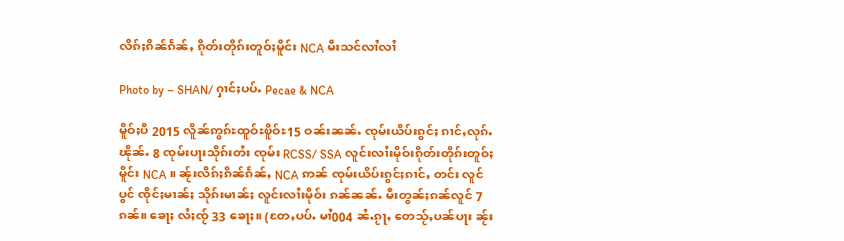လိၵ်ႈၵိၼ်ၵႅၼ်ႇ ၵိုတ်းတိုၵ်းတူဝ်ႈမိူင်း NCA မီးသင်လၢႆလၢႆ

Photo by – SHAN/ ႁၢင်ႈပပ်ႉ Pecae & NCA

မိူဝ်ႈပီ 2015 လိူၼ်ဢွၵ်ႊထူဝ်ႊၿိူဝ်ႊ15 ဝၼ်းၼၼ်ႉ ၸုမ်းယိပ်းၵွင်ႈ ၵၢင်ႇလုၵ်ႉၽိုၼ်ႉ 8 ၸုမ်းပႃးသိုၵ်းတႆး ၸုမ်း RCSS/ SSA လူင်းလၢႆးမိုဝ်းၵိုတ်းတိုၵ်းတူဝ်ႈမိူင်း NCA ။ ၼႂ်းလိၵ်ႈၵိၼ်ၵႅၼ်ႇ NCA ဢၼ် ၸုမ်းယိပ်းၵွင်ႈၵၢင်ႇ တင်း လူင်ပွင် ၸိုင်ႈမၢၼ်ႈ သိုၵ်းမၢၼ်ႈ လူင်းလၢႆးမိုဝ်း ၵၼ်ၼၼ်ႉ မီးတွၼ်ႈၵၼ်လူင် 7 ၵၼ်။ ၶေႃႈ လႆႈၸႂ် 33 ၶေႃႈ။ (တႄႇပပ်ႉ မၢႆ004 ၼႆႉၵႂႃႇ တေသႂ်ႇပၼ်ပႃး ၼႂ်း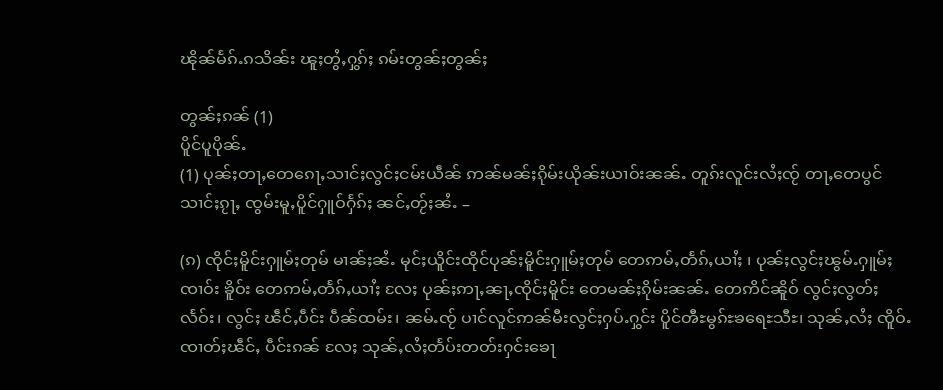ၽိုၼ်မႅၵ်ႉၵသိၼ်း ၽူႈတွႆႇႁွၵ်ႈ ၵမ်းတွၼ်ႈတွၼ်ႈ

တွၼ်ႈၵၼ် (1)
ပိူင်ပူပိုၼ်ႉ
(1) ပုၼ်ႈတႃႇတေၵေႃႇသၢင်ႈလွင်ႈငမ်းယဵၼ် ဢၼ်မၼ်ႈၵိုမ်းယိုၼ်းယၢဝ်းၼၼ်ႉ တူၵ်းလူင်းလႆႈၸႂ် တႃႇတေပွင် သၢင်ႈၵႂႃႇ ၸွမ်းမူႇပိူင်ႁူဝ်ႁႅၵ်ႈ ၼင်ႇတႂ်ႈၼႆႉ –

(ၵ) ၸိုင်ႈမိူင်းႁူမ်ႈတုမ် မၢၼ်ႈၼႆႉ မုင်ႈယိူင်းထိုင်ပုၼ်ႈမိူင်းႁူမ်ႈတုမ် တေဢမ်ႇတႅၵ်ႇယၢႆႈ ၊ ပုၼ်ႈလွင်ႈၽွမ်ႉႁူမ်ႈၸၢဝ်း ၶိူဝ်း တေဢမ်ႇတႅၵ်ႇယၢႆႈ လႄႈ ပုၼ်ႈဢႃႇၼႃႇၸိုင်ႈမိူင်း တေမၼ်ႈၵိုမ်းၼၼ်ႉ တေဢိင်ၼိူဝ် လွင်ႈလွတ်ႈလႅဝ်း၊ လွင်ႈ ၽဵင်ႇပဵင်း ပဵၼ်ထမ်း၊ ၼမ်ႉၸႂ် ပၢင်လူင်ဢၼ်မီးလွင်ႈႁပ်ႉႁွင်း ပိူင်ၻီႊမွၵ်ႊၶရေႊသီႊ၊ သုၼ်ႇလႆႈ ၸိူဝ်ႉၸၢတ်ႈၽဵင်ႇ ပဵင်းၵၼ် လႄႈ သုၼ်ႇလႆႈတႅပ်းတတ်းႁင်းၶေႃ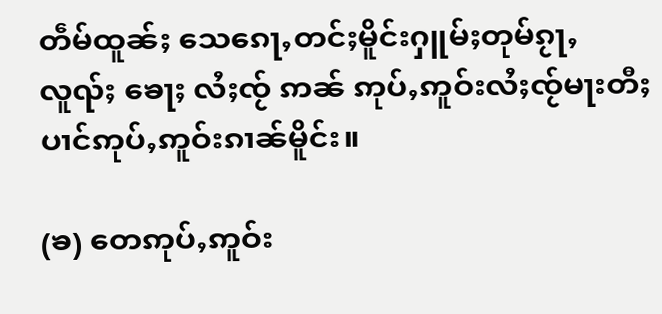တဵမ်ထူၼ်ႈ သေၵေႃႇတင်ႈမိူင်းႁူမ်ႈတုမ်ၵႂႃႇ လူၺ်ႈ ၶေႃႈ လႆႈၸႂ် ဢၼ် ဢုပ်ႇဢူဝ်းလႆႈၸႂ်မႃးတီႈ ပၢင်ဢုပ်ႇဢူဝ်းၵၢၼ်မိူင်း။

(ၶ) တေဢုပ်ႇဢူဝ်း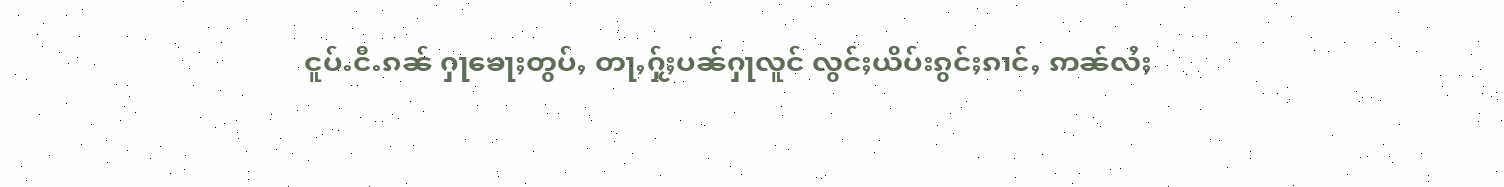ငူပ်ႉငီႉၵၼ် ႁႃၶေႃႈတွပ်ႇ တႃႇႁႂ်ႈပၼ်ႁႃလူင် လွင်ႈယိပ်းၵွင်ႈၵၢင်ႇ ဢၼ်လႆႈ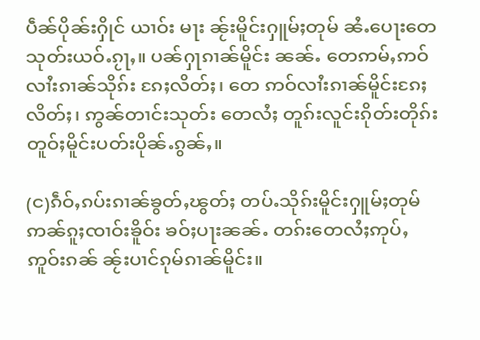ပဵၼ်ပိုၼ်းႁိုင် ယၢဝ်း မႃး ၼႂ်းမိူင်းႁူမ်ႈတုမ် ၼႆႉပေႃးတေသုတ်းယဝ်ႉၵႂႃႇ။ ပၼ်ႁႃၵၢၼ်မိူင်း ၼၼ်ႉ တေဢမ်ႇဢဝ်လၢႆးၵၢၼ်သိုၵ်း ၵႄႈလိတ်ႈ၊ တေ ဢဝ်လၢႆးၵၢၼ်မိူင်းၵႄႈလိတ်ႈ၊ ဢွၼ်တၢင်းသုတ်း တေလႆႈ တူၵ်းလူင်းၵိုတ်းတိုၵ်းတူဝ်ႈမိူင်းပတ်းပိုၼ်ႉၵွၼ်ႇ။

(င)ၵဵဝ်ႇၵပ်းၵၢၼ်ၶွတ်ႇၽွတ်ႈ တပ်ႉသိုၵ်းမိူင်းႁူမ်ႈတုမ် ဢၼ်ၵူႈၸၢဝ်းၶိူဝ်း ၶဝ်ႈပႃးၼၼ်ႉ တၵ်းတေလႆႈဢုပ်ႇဢူဝ်းၵၼ် ၼႂ်းပၢင်ၵုမ်ၵၢၼ်မိူင်း။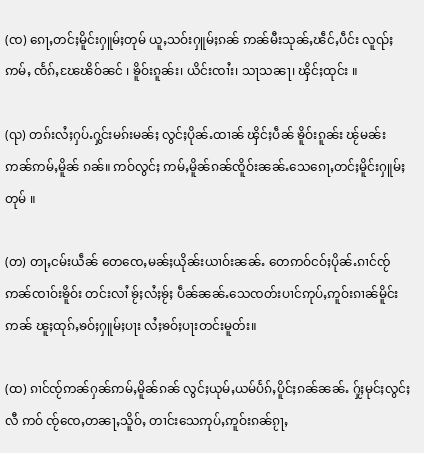(ၸ) ၵေႃႇတင်ႈမိူင်းႁူမ်ႈတုမ် ယူႇသဝ်းႁူမ်ႈၵၼ် ဢၼ်မီးသုၼ်ႇၽဵင်ႇပဵင်း လူၺ်ႈဢမ်ႇ ၸႅၵ်ႇၽႄၽိဝ်ၼင် ၊ ၶိူဝ်းၵူၼ်း၊ ယိင်းၸၢႆး၊ သႃသၼႃ၊ ၾိင်ႈထုင်း ။

(ၺ) တၵ်းလႆႈႁပ်ႉႁွင်းမၵ်းမၼ်ႈ လွင်ႈပိုၼ်ႉထၢၼ် ၾိင်ႈပဵၼ် ၶိူဝ်းၵူၼ်း ၽႂ်မၼ်း ဢၼ်ဢမ်ႇမိူၼ် ၵၼ်။ ဢဝ်လွင်ႈ ဢမ်ႇမိူၼ်ၵၼ်ၸိူဝ်းၼၼ်ႉသေၵေႃႇတင်ႈမိူင်းႁူမ်ႈတုမ် ။

(တ) တႃႇငမ်းယဵၼ် တေၸေႇမၼ်ႈယိုၼ်းယၢဝ်းၼၼ်ႉ တေဢဝ်ငဝ်ႈပိုၼ်ႉၵၢင်ၸႂ် ဢၼ်ၸၢဝ်းၶိူဝ်း တင်းလၢႆ ၶႂ်ႈလႆႈၶႂ်ႈ ပဵၼ်ၼၼ်ႉသေၸတ်းပၢင်ဢုပ်ႇဢူဝ်းၵၢၼ်မိူင်း ဢၼ် ၽူႈထုၵ်ႇၶဝ်ႈႁူမ်ႈပႃး လႆႈၶဝ်ႈပႃးတင်းမူတ်း။

(ထ) ၵၢင်ၸႂ်ဢၼ်ႁၼ်ဢမ်ႇမိူၼ်ၵၼ် လွင်ႈယုမ်ႇယမ်ပႅၵ်ႇပိူင်ႈၵၼ်ၼၼ်ႉ ႁႂ်ႈမုင်ႈလွင်ႈလီ ဢဝ် ၸႂ်ၸေႇတၼႃႇသိူဝ်ႇ တၢင်းသေဢုပ်ႇဢူဝ်းၵၼ်ၵႂႃႇ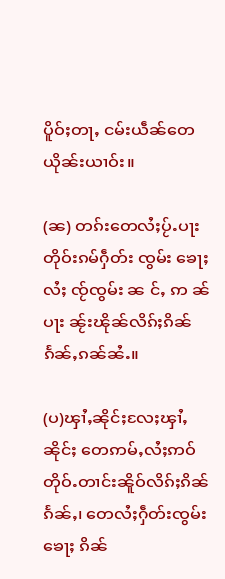ပိူဝ်ႈတႃႇ ငမ်းယဵၼ်တေယိုၼ်းယၢဝ်း။

(ၼ) တၵ်းတေလႆႈပႂ်ႉပႃးတိုဝ်းၵမ်ႁဵတ်း ၸွမ်း ၶေႃႈ လႆႈ ၸႂ်ၸွမ်း ၼ င်ႇ ဢ ၼ်ပႃး ၼႂ်းၽိုၼ်လိၵ်ႈၵိၼ်ၵႅၼ်ႇၵၼ်ၼႆႉ။

(ပ)ၾၢႆႇၼိုင်ႈလႄႈၾၢႆႇၼိုင်ႈ တေဢမ်ႇလႆႈဢဝ်တိုဝ်ႉတၢင်းၼိူဝ်လိၵ်ႈၵိၼ်ၵႅၼ်ႇ၊ တေလႆႈႁဵတ်းၸွမ်းၶေႃႈ ၵိၼ်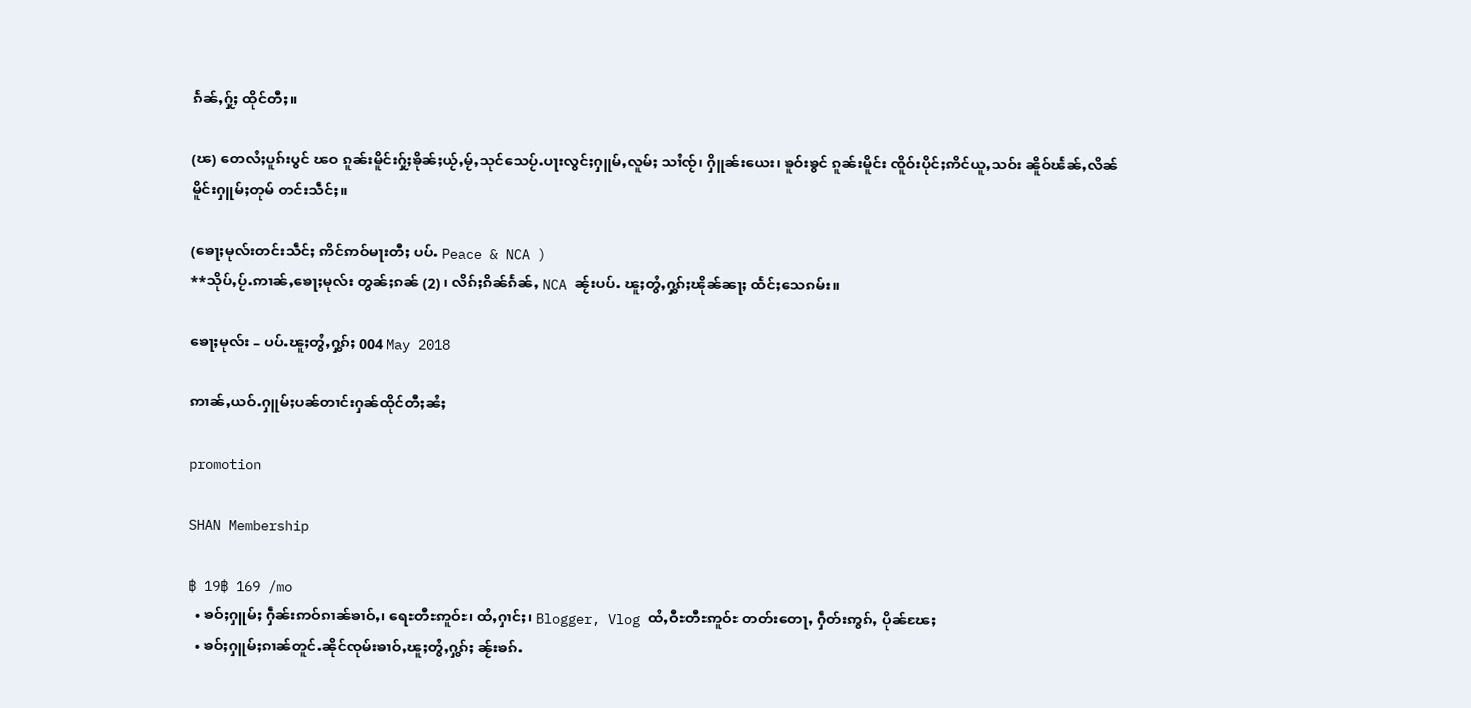ၵႅၼ်ႇႁႂ်ႈ ထိုင်တီႈ။

(ၽ) တေလႆႈပူၵ်းပွင် ၽဝ ၵူၼ်းမိူင်းႁႂ်ႈၶိုၼ်ႈယႂ်ႇမႂ်ႇသုင်သေပႂ်ႉပႃးလွင်ႈႁူမ်ႇလူမ်ႈ သၢႆၸႂ်၊ ႁိူၼ်းယေး၊ ၶူဝ်းၶွင် ၵူၼ်းမိူင်း ၸိူဝ်းပိုင်ႈဢိင်ယူႇသဝ်း ၼိူဝ်ၽႅၼ်ႇလိၼ်မိူင်းႁူမ်ႈတုမ် တင်းသဵင်ႈ။

(ၶေႃႈမုလ်းတင်းသဵင်ႈ ဢိင်ဢဝ်မႃးတီႈ ပပ်ႉ Peace & NCA )
**သိုပ်ႇပႂ်ႉဢၢၼ်ႇၶေႃႈမုလ်း တွၼ်ႈၵၼ် (2) ၊ လိၵ်ႈၵိၼ်ၵႅၼ်ႇ NCA ၼႂ်းပပ်ႉ ၽူႈတွႆႇႁွၵ်ႈၽိုၼ်ၼႃႈ ထႅင်ႈသေၵမ်း။

ၶေႃႈမုလ်း – ပပ်ႉၽူႈတွႆႇႁွၵ်ႈ 004 May 2018

ဢၢၼ်ႇယဝ်ႉႁူမ်ႈပၼ်တၢင်းႁၼ်ထိုင်တီႈၼႆႈ

promotion

SHAN Membership

฿ 19฿ 169 /mo
  • ၶဝ်ႈႁူမ်ႈ ႁဵၼ်းဢဝ်ၵၢၼ်ၶၢဝ်ႇ၊ ရေႊတီႊဢူဝ်ႊ၊ ထႆႇႁၢင်ႈ၊ Blogger, Vlog ထႆႇဝီႊတီႊဢူဝ်ႊ တတ်းတေႃႇ ႁဵတ်းဢွၵ်ႇ ပိုၼ်ၽႄႈ
  • ၶဝ်ႈႁူမ်ႈၵၢၼ်တူင်ႉၼိုင်ၸုမ်းၶၢဝ်ႇၽူႈတွႆႇႁွၵ်ႈ ၼႂ်းၶၵ်ႉ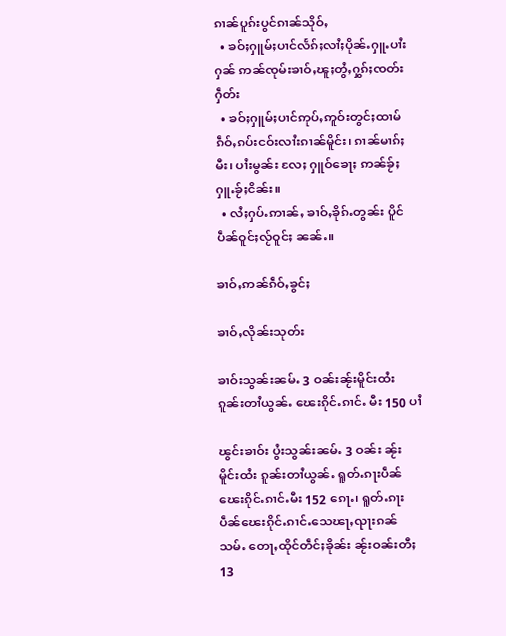ၵၢၼ်ပူၵ်းပွင်ၵၢၼ်သိုဝ်ႇ
  • ၶဝ်ႈႁူမ်ႈပၢင်လႅၵ်ႈလၢႆႈပိုၼ်ႉႁူႉပၢႆးႁၼ် ဢၼ်ၸုမ်းၶၢဝ်ႇၽူႈတွႆႇႁွၵ်ႈၸတ်းႁဵတ်း
  • ၶဝ်ႈႁူမ်ႈပၢင်ဢုပ်ႇဢူဝ်းတွင်ႈထၢမ် ၵဵဝ်ႇၵပ်းငဝ်းလၢႆးၵၢၼ်မိူင်း၊ ၵၢၼ်မၢၵ်ႈမီး၊ ပၢႆးမွၼ်း လႄႈ ႁူဝ်ၶေႃႈ ဢၼ်ၶႂ်ႈႁူႉၶႂ်ႈငိၼ်း။
  • လႆႈႁပ်ႉဢၢၼ်ႇ ၶၢဝ်ႇၶိုၵ်ႉတွၼ်း ပိူင်ပဵၼ်ဝူင်ႈလႂ်ဝူင်ႈ ၼၼ်ႉ။

ၶၢဝ်ႇဢၼ်ၵဵဝ်ႇၶွင်ႈ

ၶၢဝ်ႇလိုၼ်းသုတ်း

ၶၢဝ်းသွၼ်းၼမ်ႉ 3 ဝၼ်းၼႂ်းမိူင်းထႆး ၵူၼ်းတၢႆယွၼ်ႉ ၽေးၵိုင်ႉၵၢင်ႉ မီး 150 ပၢႆ

ၽွင်းၶၢဝ်း ပွႆးသွၼ်းၼမ်ႉ 3 ဝၼ်း ၼႂ်းမိူင်းထႆး ၵူၼ်းတၢႆယွၼ်ႉ ရူတ်ႉၵႃးပဵၼ် ၽေးၵိုင်ႉၵၢင်ႉမီး 152 ၵေႃႉ၊ ရူတ်ႉၵႃးပဵၼ်ၽေးၵိုင်ႉၵၢင်ႉသေၽႃႇၺႃးၵၼ်သမ်ႉ တေႃႇထိုင်တဵင်ႈၶိုၼ်း ၼႂ်းဝၼ်းတီႈ 13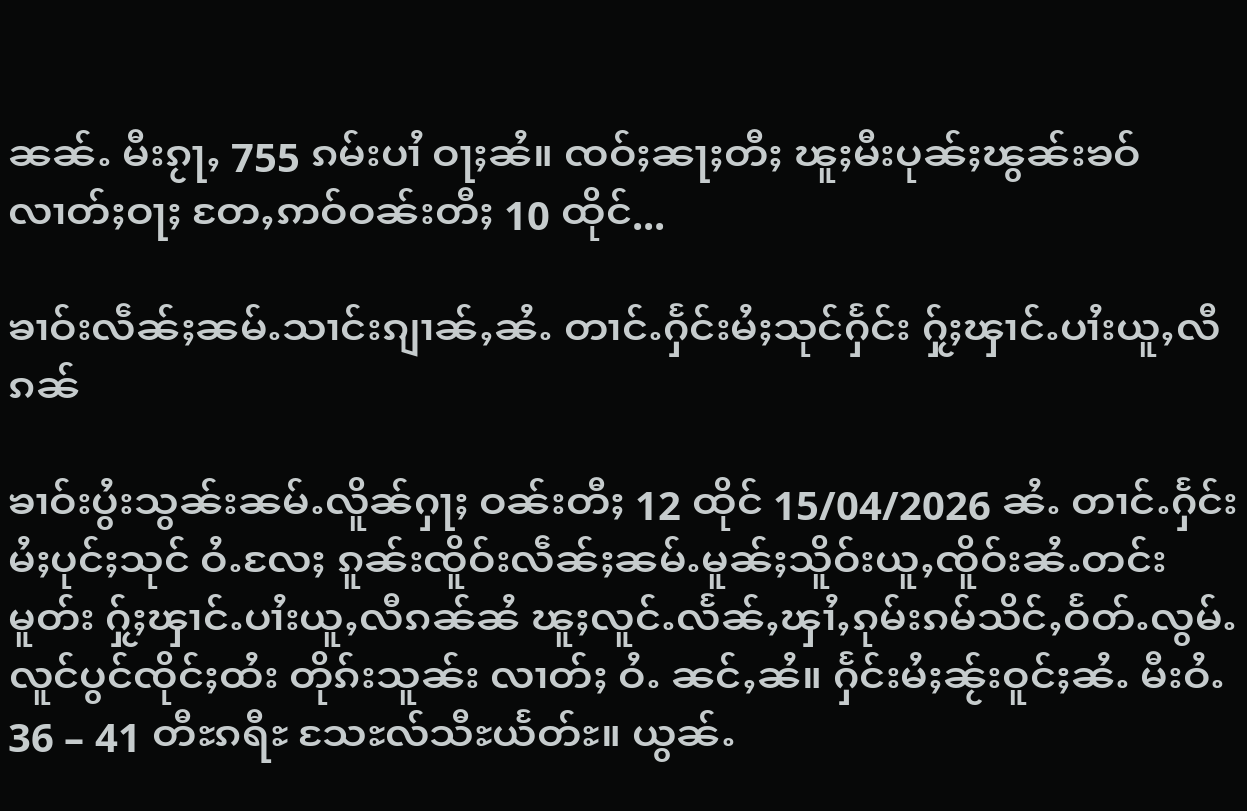ၼၼ်ႉ မီးၵႂႃႇ 755 ၵမ်းပၢႆ ဝႃႈၼႆ။ ၸဝ်ႈၼႃႈတီႈ ၽူႈမီးပုၼ်ႈၽွၼ်းၶဝ် လၢတ်ႈဝႃႈ တႄႇဢဝ်ဝၼ်းတီႈ 10 ထိုင်...

ၶၢဝ်းလဵၼ်ႈၼမ်ႉသၢင်းၵျၢၼ်ႇၼႆႉ တၢင်ႉႁႅင်းမႆႈသုင်ႁႅင်း ႁႂ်ႈၾၢင်ႉပၢႆးယူႇလီၵၼ်

ၶၢဝ်းပွႆးသွၼ်းၼမ်ႉလိူၼ်ႁႃႈ ဝၼ်းတီႈ 12 ထိုင် 15/04/2026 ၼႆႉ တၢင်ႉႁႅင်းမႆႈပုင်ႈသုင် ဝႆႉလႄႈ ၵူၼ်းၸိူဝ်းလဵၼ်ႈၼမ်ႉမူၼ်ႈသိူဝ်းယူႇၸိူဝ်းၼႆႉတင်းမူတ်း ႁႂ်ႈၾၢင်ႉပၢႆးယူႇလီၵၼ်ၼႆ ၽူႈလူင်ႉလႅၼ်ႇၾၢႆႇၵုမ်းၵမ်သိင်ႇဝႅတ်ႉလွမ်ႉ လူင်ပွင်ၸိုင်ႈထႆး တိုၵ်းသူၼ်း လၢတ်ႈ ဝႆႉ ၼင်ႇၼႆ။ ႁႅင်းမႆႈၼႂ်းဝူင်ႈၼႆႉ မီးဝႆႉ 36 – 41 တီႊၵရီႊ သႄႊလ်သီႊယႅတ်ႊ။ ယွၼ်ႉ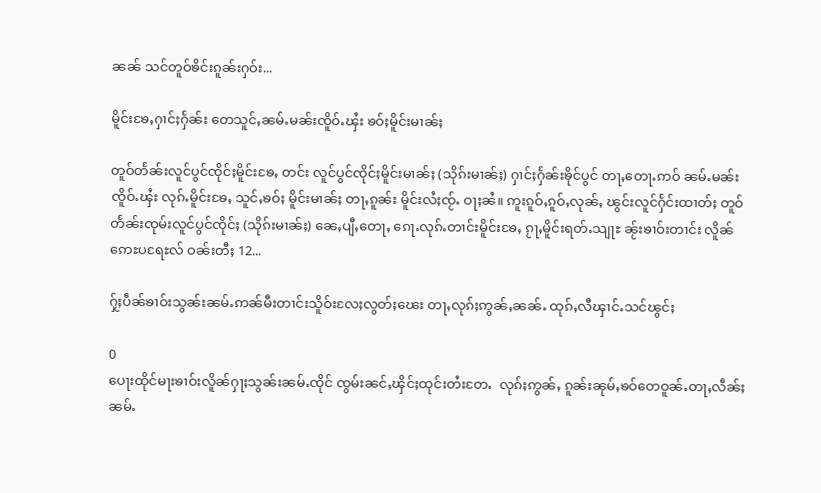ၼၼ် သင်တူဝ်ၶိင်းၵူၼ်းႁဝ်း...

မိူင်းၶႄႇႁၢင်ႈႁႅၼ်း တေသူင်ႇၼမ်ႉမၼ်းၸိူဝ်ႉၾႆး ၶဝ်ႈမိူင်းမၢၼ်ႈ

တူဝ်တႅၼ်းလူင်ပွင်ၸိုင်ႈမိူင်းၶႄႇ တင်း လူင်ပွင်ၸိုင်ႈမိူင်းမၢၼ်ႈ (သိုၵ်းမၢၼ်ႈ) ႁၢင်ႈႁႅၼ်းၶိုင်ပွင် တႃႇတေႃႉဢဝ် ၼမ်ႉမၼ်းၸိူဝ်ႉၾႆး လုၵ်ႉမိူင်းၶႄႇ သူင်ႇၶဝ်ႈ မိူင်းမၢၼ်ႈ တႃႇၵူၼ်း မိူင်းလႆႈၸႂ်ႉ ဝႃႈၼႆ။ ဢူးၵူဝ်ႇၵူဝ်ႇလုၼ်ႇ ၽွင်းလူင်ႁႅင်းထၢတ်ႈ တူဝ်တႅၼ်းၸုမ်းလူင်ပွင်ၸိုင်ႈ (သိုၵ်းမၢၼ်ႈ) ၼေႇပျီႇတေႃႇ ၵေႃႉလုၵ်ႉတၢင်းမိူင်းၶႄႇ ၵႂႃႇမိူင်းရတ်ႉသျႃႊ ၼႂ်းၶၢဝ်းတၢင်း လိူၼ်ဢေႊပရႄႊလ် ဝၼ်းတီႈ 12...

ႁႂ်ႈပဵၼ်ၶၢဝ်းသွၼ်းၼမ်ႉဢၼ်မီးတၢင်းသိူဝ်းလႄႈလွတ်ႈၽေး တႃႇလုၵ်ႈဢွၼ်ႇၼၼ်ႉ ထုၵ်ႇလီၾၢင်ႉသင်ၽွင်ႈ

0
ပေႃးထိုင်မႃးၶၢဝ်းလိူၼ်ႁႃႈသွၼ်းၼမ်ႉၸိုင် ၸွမ်းၼင်ႇၾိင်ႈထုင်းတႆးတႄႉ  လုၵ်ႈဢွၼ်ႇ ၵူၼ်းၼုမ်ႇၶဝ်တေဝူၼ်ႉတႃႇလဵၼ်ႈၼမ်ႉ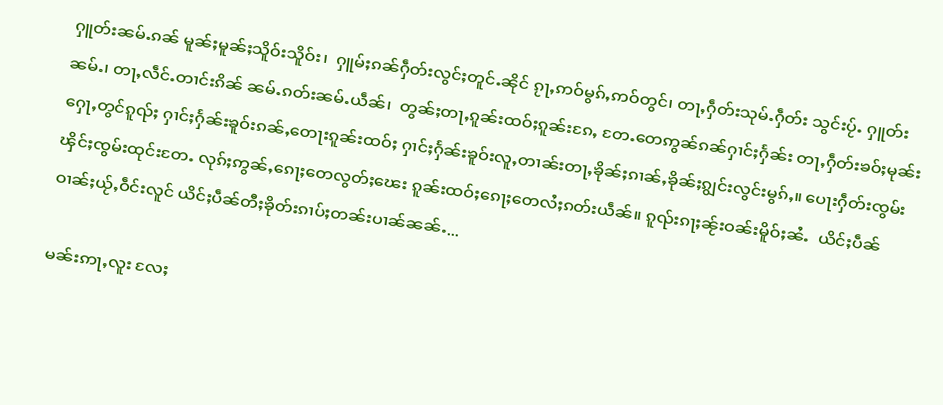ႁူတ်းၼမ်ႉၵၼ် မူၼ်ႈမူၼ်ႈသိူဝ်းသိူဝ်း၊  ႁူမ်ႈၵၼ်ႁဵတ်းလွင်ႈတူင်ႉၼိုင် ၵႂႃႇဢဝ်မွၵ်ႇဢဝ်တွင်၊ တႃႇႁဵတ်းသုမ်ႉႁဵတ်း သွင်းပႂ်ႉ ႁူတ်းၼမ်ႉ၊ တႃႇလဵင်ႉတၢင်းၵိၼ် ၼမ်ႉၵတ်းၼမ်ႉယဵၼ်၊  တွၼ်ႈတႃႇၵူၼ်းထဝ်ႈၵူၼ်းၵႄႇ တႄႉတေဢွၼ်ၵၼ်ႁၢင်ႈႁႅၼ်း တႃႇႁဵတ်းၶဝ်ႈမုၼ်းႁေႃႇတွင်ၵူၺ်ႈ ႁၢင်ႈႁႅၼ်းၶူဝ်းၵၼ်ႇတေႃးၵူၼ်းထဝ်ႈ ႁၢင်ႈႁႅၼ်းၶူဝ်းလူႇတၢၼ်းတႃႇၶိုၼ်ႈၵၢၼ်ႇၶိုၼ်ႈၵျွင်းလွင်းမွၵ်ႇ။ ပေႃးႁဵတ်းၸွမ်းၾိင်ႈၸွမ်းထုင်းတႄႉ လုၵ်ႈဢွၼ်ႇၵေႃႈတေလွတ်ႈၽေး ၵူၼ်းထဝ်ႈၵေႃႈတေလႆႈၵတ်းယဵၼ်။ ၵူၺ်းၵႃႈၼႂ်းဝၼ်းမိူဝ်ႈၼႆႉ  ယိင်ႈပဵၼ်ဝၢၼ်ႈယႂ်ႇဝဵင်းလူင် ယိင်ႈပဵၼ်တီႈၶိုတ်းၵၢပ်ႈတၼ်းပၢၼ်ၼၼ်ႉ...

မၼ်းဢႃႇလူး လႄႈ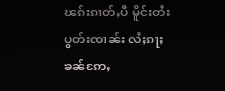ၽၵ်းၵၢတ်ႇပီ မိူင်းတႆးပွတ်းၸၢၼ်း လႆႈၵႃႈၶၼ်ဢႄႇ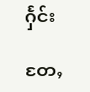ႁႅင်း

တႄႇ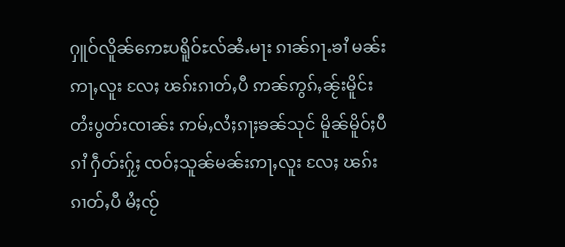ႁူဝ်လိူၼ်ဢေႊပရိူဝ်ႊလ်ၼႆႉမႃး ၵၢၼ်ၵႃႉၶၢႆ မၼ်းဢႃႇလူး လႄႈ ၽၵ်းၵၢတ်ႇပီ ဢၼ်ဢွၵ်ႇၼႂ်းမိူင်းတႆးပွတ်းၸၢၼ်း ဢမ်ႇလႆႈၵႃႈၶၼ်သုင် မိူၼ်မိူဝ်ႈပီၵၢႆ ႁဵတ်းႁႂ်ႈ ၸဝ်ႈသူၼ်မၼ်းဢႃႇလူး လႄႈ ၽၵ်းၵၢတ်ႇပီ မႆႈၸႂ်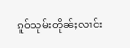ၵူဝ်သုမ်းတိုၼ်ႈလၢင်း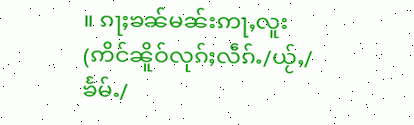။ ၵႃႈၶၼ်မၼ်းဢႃႇလူး (ဢိင်ၼိူဝ်လုၵ်ႈလဵၵ်ႉ/ယႂ်ႇ/ၶႅမ်ႉ/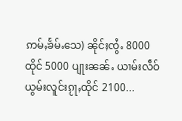ဢမ်ႇၶႅမ်ႉသေ) ၼိုင်ႈၸွႆႉ 8000 ထိုင် 5000 ပျႃးၼၼ်ႉ ယၢမ်းလဵဝ် ယွမ်းလူင်းၵႂႃႇထိုင် 2100...